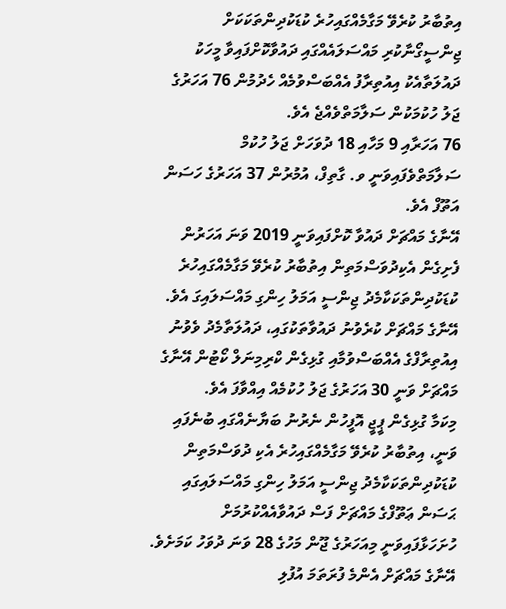އިތުބާރު ކުރެވޭ މަގާމެއްގައިހުރެ ކުޑަކުދިންތަކަކަށް ޖިންސީގޯނާކުރި މައްސަލައެއްގައި ދައުވާކޮށްފައިވާ މީހަކު ދައުލަތާއެކު އިއުތިރާފު އެއްބަސްވުމެއް ހެދުމުން 76 އަހަރުގެ ޖަލު ހުކުމަކުން ސަލާމަތްވެއްޖެ އެވެ.
76 އަހަރާއި 9 މަހާއި 18 ދުވަހަށް ޖަލު ހުކުމް ސަލާމަތްވެފައިވަނީ ވ. ގާތިފް، އުމުރުން 37 އަހަރުގެ ހަސަން އަތޫފް އެވެ.
އޭނާގެ މައްޗަށް ދައުވާ ކޮށްފައިވަނީ 2019 ވަނަ އަހަރުން ފެށިގެން އެކިދުވަސްމަތިން އިތުބާރު ކުރެވޭ މަގާމެއްގައިހުރެ ކުޑަކުދިންތަކަކާމެދު ޖިންސީ އަމަލު ހިންގި މައްސަލައިގަ އެވެ.
އޭނާގެ މައްޗަށް ކުރެވުނު ދައުވާތަކުގައި، ދައުލަތާމެދު ވެވުނު އިއުތިރާފްގެ އެއްބަސްވުމާއި ގުޅިގެން ކްރިމިނަލް ކޯޓުން އޭނާގެ މައްޗަށް ވަނީ 30 އަހަރުގެ ޖަލު ހުކުމެއް އިއްވާފަ އެވެ.
މިކަމާ ގުޅިގެން ޕީޖީ އޮފީހުން ނެރުނު ބަޔާނެއްގައި ބުނެފައި ވަނީ، އިތުބާރު ކުރެވޭ މަގާމެއްގައިހުރެ އެކި ދުވަސްމަތިން ކުޑަކުދިންތަކަކާމެދު ޖިންސީ އަމަލު ހިންގި މައްސަލައިގައި ޙަސަން ޢަތޫފްގެ މައްޗަށް ފަސް ދައުވާއެއްކުރުމަށް ހުށަހަޅާފައިވަނީ މިއަހަރުގެ ޖޫން މަހުގެ 28 ވަނަ ދުވަހު ކަމަށެވެ.
އޭނާގެ މައްޗަށް އެންމެ ފުރަތަމަ އުފުލި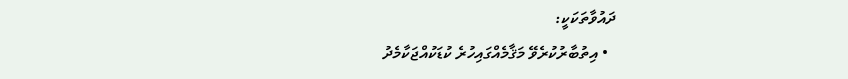ދައުވާތަކަކީ:
  • އިތުބާރުކުރެވޭ މަޤާމެއްގައިހުރެ ކުޑަކުއްޖަކާމެދު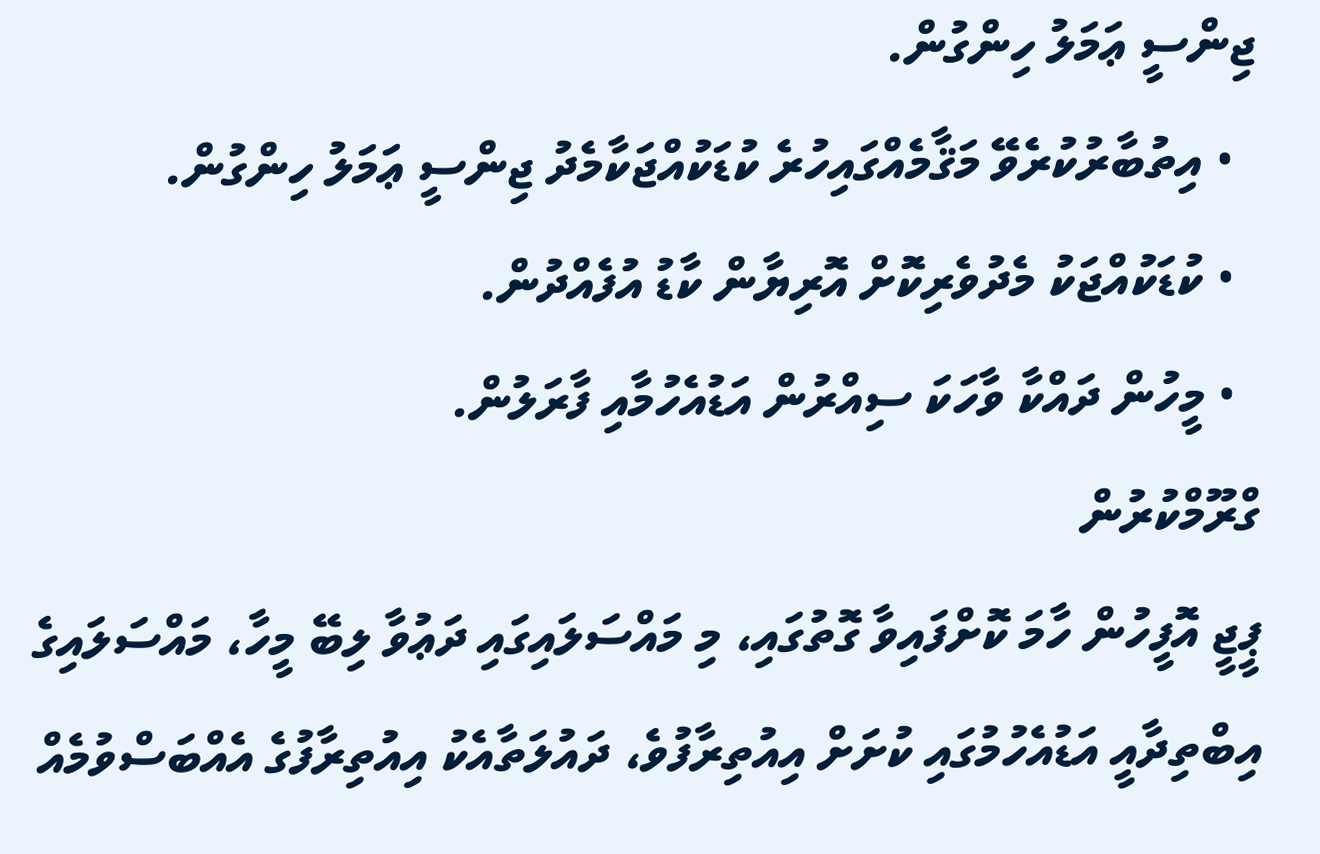ޖިންސީ ޢަމަލު ހިންގުން.
  • އިތުބާރުކުރެވޭ މަޤާމެއްގައިހުރެ ކުޑަކުއްޖަކާމެދު ޖިންސީ ޢަމަލު ހިންގުން.
  • ކުޑަކުއްޖަކު މެދުވެރިކޮށް އޮރިޔާން ކާޑު އުފެއްދުން.
  • މީހުން ދައްކާ ވާހަކަ ސިއްރުން އަޑުއެހުމާއި ފާރަލުން.
ގްރޫމްކުރުން
ޕީޖީ އޮފީހުން ހާމަ ކޮށްފައިވާ ގޮތުގައި، މި މައްސަލައިގައި ދަޢުވާ ލިބޭ މީހާ، މައްސަލައިގެ އިބްތިދާއީ އަޑުއެހުމުގައި ކުށަށް އިއުތިރާފުވެ، ދައުލަތާއެކު އިއުތިރާފުގެ އެއްބަސްވުމެއް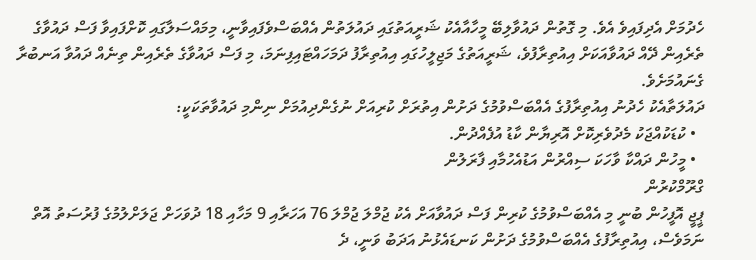ހެދުމަށް އެދިފައިވެ އެވެ. މި ގޮތުން ދައުވާލިބޭ މީހާއާއެކު ޝަރީއަތުގައި ދައުލަތުން އެއްބަސްވެފައިވާނީ، މިމައްސަލާގައި ކޮށްފައިވާ ފަސް ދައުވާގެ ތެރެއިން ދޭއް ދައުވާއަކަށް އިއުތިރާފުވެ، ޝަރީއަތުގެ މަޖިލީހުގައި އިއުތިރާފު ދަމަހައްޓައިފިނަމަ، މި ފަސް ދައުވާގެ ތެރެއިން ތިނެއް ދައުވާ އަނބުރާ ގެނައުމަށެވެ.
ދައުލަތާއެކު ހެދުނު އިއުތިރާފުގެ އެއްބަސްވުމުގެ ދަށުން އިތުރަށް ކުރިއަށް ނުގެންދިއުމަށް ނިންމި ދައުވާތަކަކީ:
  • ކުޑަކުއްޖަކު މެދުވެރިކޮށް އޮރިޔާން ކާޑު އުފެއްދުން.
  • މީހުން ދައްކާ ވާހަކަ ސިއްރުން އަޑުއެހުމާއި ފާރަލުން
ގްރޫމްކުރުން
ޕީޖީ އޮފީހުން ބުނީ މި އެއްބަސްވުމުގެ ކުރިން ފަސް ދައުވާއަށް އެކު ޖުމްލަ ޖުމްލަ 76 އަހަރާއި 9 މަހާއި 18 ދުވަހަށް ޖަލަށްލުމުގެ ފުރުސަތު އޮތް ނަމަވެސް، އިއުތިރާފުގެ އެއްބަސްވުމުގެ ދަށުން ކަނޑައެޅުނު އަދަބު ވަނީ، ދެ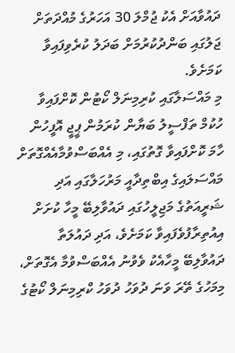ދައުވާއަށް އެކު ޖުމްލަ 30 އަހަރުގެ މުއްދަތަށް ޖަލުގައި ބަންދުކުރުމަށް ބަދަލު ކުރެވިފައިވާ ކަމަށެވެ.
މި މައްސަލާގައި ކުރިމިނަލް ކޯޓުން ކޮށްފައިވާ ހުކުމް ތަފްސީލު ބަޔާން ކުރަމުން ޕީޖީ އޮފީހުން ހާމަ ކޮށްފައިވާ ގޮތުގައި، މި އެއްބަސްވުމާއެއްގޮތަށް މައްސަލައިގެ އިބްތިދާއީ މަރުހަލާގައި އަދި ޝަރީއަތުގެ މަޖިލީހުގައި ދައުވާލިބޭ މީހާ ކުށަށް އިއުތިރާފުވެފައިވާ ކަމަށެވެ، އަދި ދައުލަތާ ދައުވާލިބޭ މީހާއެކު ވެވުނު އެއްބަސްވުމާ އެގޮތަށް، މިމަހުގެ ތޭރަ ވަނަ ދުވަހު ދުވަހު ކްރިމިނަލް ކޯޓުގެ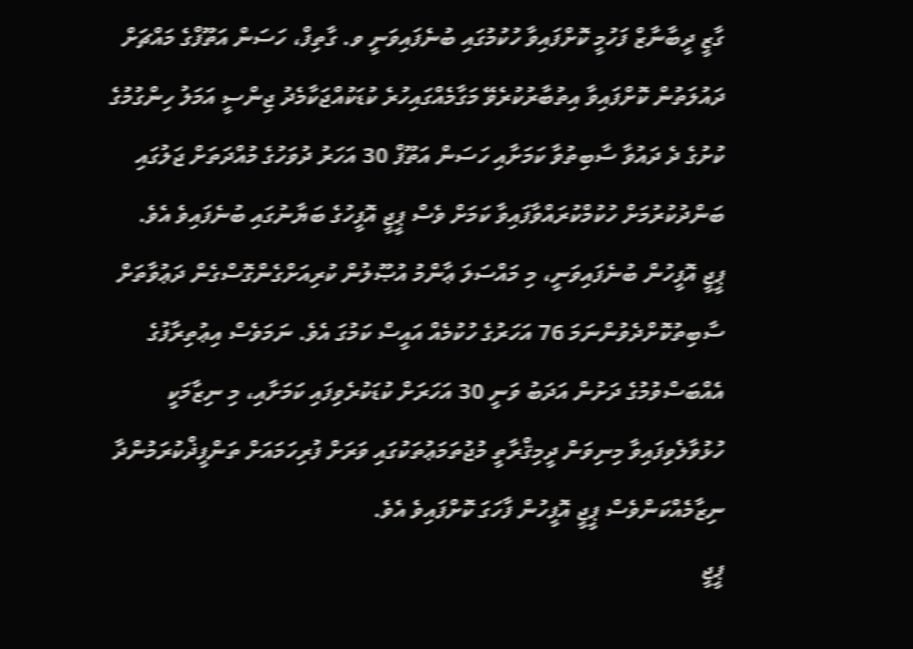ގާޒީ ދީބާނާޒް ފަހުމީ ކޮށްފައިވާ ހުކުމުގައި ބުނެފައިވަނީ ވ. ގާތިފް، ހަސަން އަތޫފްގެ މައްޗަށް ދައުލަތުން ކޮށްފައިވާ އިތުބާރުކުރެވޭ މަގާމެއްގައިހުރެ ކުޑަކުއްޖަކާމެދު ޖިންސީ އަމަލު ހިންގުމުގެ ކުށުގެ ދެ ދައުވާ ސާބިތުވާ ކަމަށާއި ހަސަން އަތޫފް 30 އަހަރު ދުވަހުގެ މުއްދަތަށް ޖަލުގައި ބަންދުކުރުމަށް ހުކުމްކުރައްވާފައިވާ ކަމަށް ވެސް ޕީޖީ އޮފީހުގެ ބަޔާނުގައި ބުނެފައިވެ އެވެ.
ޕީޖީ އޮފީހުން ބުނެފައިވަނީ، މި މައްސަލަ ޢާންމު އުޞޫލުން ކުރިއަށްގެންގޮސްގެން ދަޢުވާތަށް ސާބިތުކޮށްދެވުންނަމަ 76 އަހަރުގެ ހުކުމެއް އައީސް ކަމުގަ އެވެ. ނަމަވެސް އިޢުތިރާފުގެ އެއްބަސްވުމުގެ ދަށުން އަދަބު ވަނީ 30 އަހަރަށް ކުޑަކުރެވިފައި ކަމަށާއި، މި ނިޒާމަކީ ހުޅުވާލެވިފައިވާ މިނިވަން ދީމިޤްރާތީ މުޖުތަމަޢުތަކުގައި ވަރަށް ފުރިހަމައަށް ތަންފީޛްކުރަމުންދާ ނިޒާމެއްކަންވެސް ޕީޖީ އޮފީހުން ފާހަގަ ކޮށްފައިވެ އެވެ.
ޕީޖީ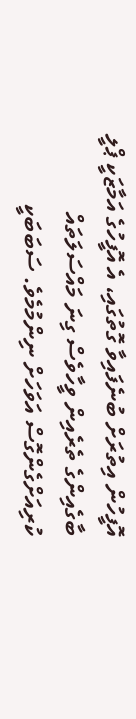އޮފީހުން އިތުރަށް ބުނެފައިވާ ގޮތުގައި، އެ އޮފީހުގެ އަމާޒަކީ ޕްލީ ބާގެއިންގެ ތެރެއިން ވީހާވެސް ގިނަ މައްސަލަތައް ކުރިއަށްގެންގޮސް އަވަހަށް ނިންމުމެވެ. ސަބަބަކީ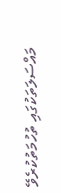މައްސަލަތަކުގައި ތުހުމަތުކުރެވޭ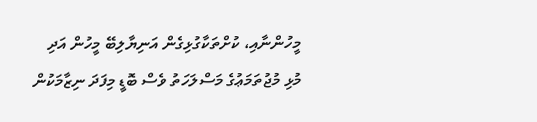މީހުންނާއި، ކުށްތަކާގުޅިގެން އަނިޔާލިބޭ މީހުން އަދި މުޅި މުޖުތަމަޢުގެ މަސްލަހަތު ވެސް ބޮޑީ މިފަދަ ނިޒާމަކުން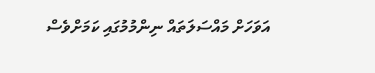އަވަހަށް މައްސަލަތައް ނިންމުމުގައި ކަމަށްވެސް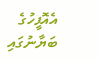އެއޮފީހުގެ ބަޔާނުގައި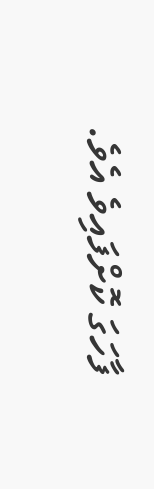ފާހަގަ ކޮށްފައިވެ އެވެ.